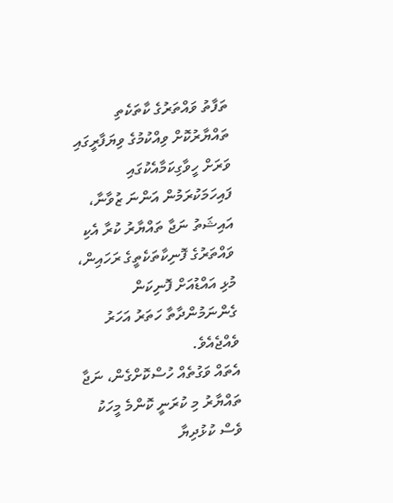ތަފާތު ވައްތަރުގެ ކާތަކެތި ތައްޔާރުކޮށް ވިއްކުމުގެ ވިޔަފާރީގައި ވަރަށް ހީވާގިކަމާއެކުގައި ފައިހަމަކުރަމުން އަންނަ ޒުވާނާ، އައިޝަތު ނަޖާ ތައްޔާރު ކުރާ އެކި ވައްތަރުގެ ފޮނިކާތަކެތީގެ ރަހައިން، މުޅި އައްޑުއަށް ފޮނިކަން ގެންނަމުންދާތާ ހަތަރު އަހަރު ވެއްޖެއެވެ.
އެތައް ވަގުތެއް ހުސްކޮށްގެން، ނަޖާ ތައްޔާރު މި ކުރަނީ ކޮންމެ މީހަކު ވެސް ކުޅުދިޔާ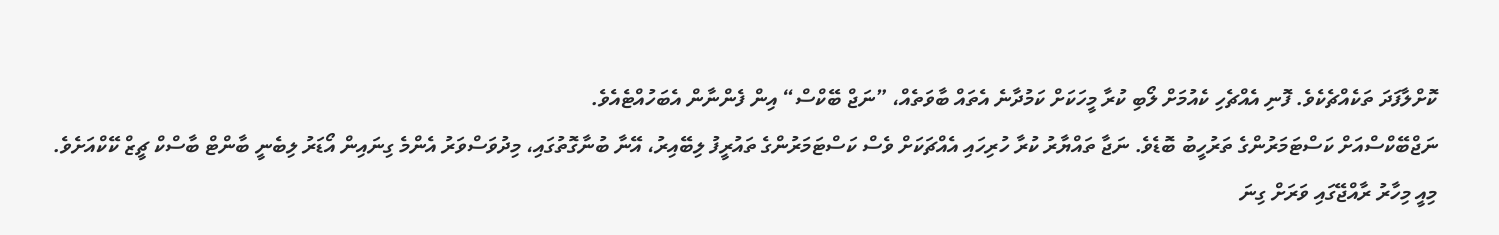ކޮށްލާފަދަ ތަކެއްޗެކެވެ. ފޮނި އެއްޗެހި ކެއުމަށް ލޯބި ކުރާ މީހަކަށް ކަމުދާނެ އެތައް ބާވަތެއް، ”ނަޖް ބޭކްސް“ އިން ފެންނާން އެބަހުއްޓެއެވެ.
ނަޖްބޭކްސްއަށް ކަސްޓަމަރުންގެ ތަރުހީބު ބޮޑެވެ. ނަޖާ ތައްޔާރު ކުރާ ހުރިހައި އެއްޗަކަށް ވެސް ކަސްޓަމަރުންގެ ތައުރީފު ލިބޭއިރު، އޭނާ ބުނާގޮތުގައި، މިދުވަސްވަރު އެންމެ ގިނައިން އޯޑަރު ލިބެނީ ބާންޓް ބާސްކް ޗީޒް ކޭކްއަށެވެ.
މިއީ މިހާރު ރާއްޖޭގައި ވަރަށް ގިނަ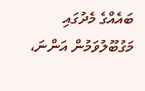ބައެއްގެ މެދުގައި މަގުބޫލުވަމުން އަންނަ،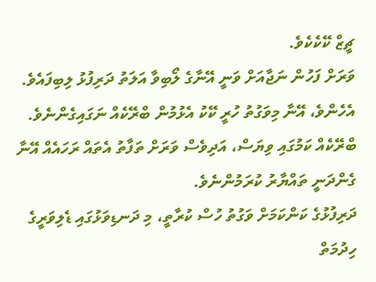ޗީޒް ކޭކެކެވެ.
ވަރަށް ފަހުން ނަޖާއަށް ވަނީ އޭނާގެ ލޯބިވާ އަލަތު ދަރިފުޅު ލިބިފައެވެ.
އެހެންވެ، އޭނާ މިވަގުތު ހުރީ ކޭކު އެޅުމުން ބްރޭކެއް ނަގައިގެންނެވެ.
ބްރޭކެއް ކަމުގައި ވިޔަސް، އަދިވެސް ވަރަށް ތަފާތު އެތައް ރަހައެއް އޭނާ ގެންދަނީ ތައްޔާރު ކުރަމުންނެވެ.
ދަރިފުޅުގެ ކަންކަމަށް ވަގުތު ހުސް ކުރާތީ، މި ދަނޑިވަޅުގައި ޑެލިވަރީގެ ހިދުމަތް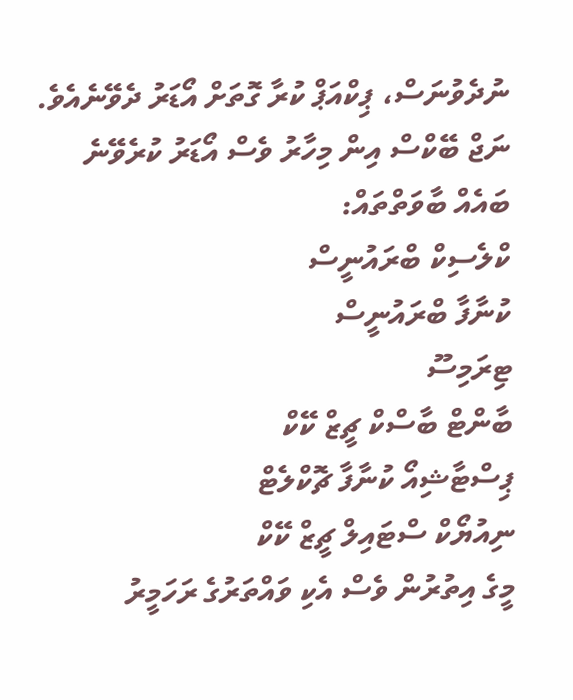ނުދެވުނަސް، ޕިކްއަޕް ކުރާ ގޮތަށް އޯޑަރު ދެވޭނެއެވެ.
ނަޖް ބޭކްސް އިން މިހާރު ވެސް އޯޑަރު ކުރެވޭނެ ބައެއް ބާވަތްތައް:
ކްލެސިކް ބްރައުނީސް
ކުނާފާ ބްރައުނީސް
ޓިރަމިސޫ
ބާންޓް ބާސްކް ޗީޒް ކޭކް
ޕިސްޓާޝިއޯ ކުނާފާ ޗޮކްލެޓް
ނިއުޔޯކް ސްޓައިލް ޗީޒް ކޭކް
މީގެ އިތުރުން ވެސް އެކި ވައްތަރުގެ ރަހަމީރު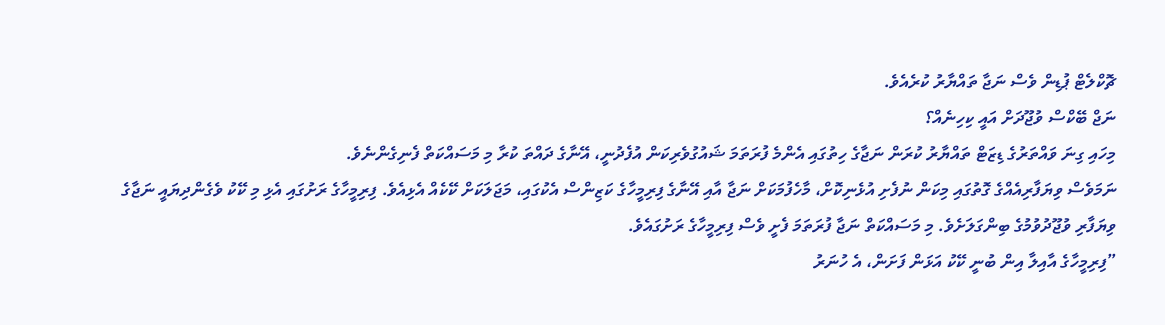ޗޮކްލެޓް ޕުޑިން ވެސް ނަޖާ ތައްޔާރު ކުރެއެވެ.
ނަޖް ބޭކްސް ވުޖޫދަށް އައީ ކިހިނެއް؟
މިހައި ގިނަ ވައްތަރުގެ ޑިޒަޓް ތައްޔާރު ކުރަން ނަޖާގެ ހިތުގައި އެންމެ ފުރަތަމަ ޝައުގުވެރިކަން އުފެދުނީ، އޭނާގެ ދައްތަ ކުރާ މި މަސައްކަތް ފެނިގެންނެވެ.
ނަމަވެސް ވިޔަފާރިއެއްގެ ގޮތުގައި މިކަން ނުފެށި އުޅެނިކޮށް، މާހެފުމަކަށް ނަޖާ އާއި އޭނާގެ ފިރިމީހާގެ ކަޒިންސް އެކުގައި، މަޖަލަކަށް ކޭކެއް އެޅިއެވެ. ފިރިމީހާގެ ރަށުގައި އެޅި މި ކޭކު ވެގެންދިޔައީ ނަޖާގެ ވިޔަފާރި ވުޖޫދުވުމުގެ ބިންގަލަށެވެ. މި މަސައްކަތް ނަޖާ ފުރަތަމަ ފެށީ ވެސް ފިރިމީހާގެ ރަށުގައެވެ.
”ފިރިމީހާގެ އާއިލާ އިން ބުނީ ކޭކު އަޅަން ފަށަން، އެ ހުނަރު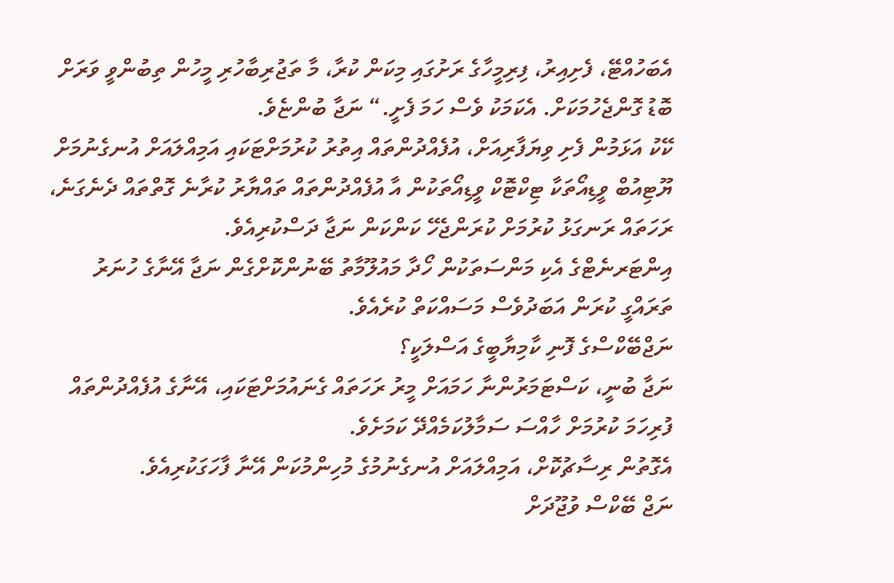އެބަހުއްޓޭ، ފެށިއިރު، ފިރިމީހާގެ ރަށުގައި މިކަން ކުރާ، މާ ތަޖުރިބާހުރި މީހުން ތިބުންވީ ވަރަށް ބޮޑު ގޮންޖެހުމަކަށް. އެކަމަކު ވެސް ހަމަ ފެށީ.“ ނަޖާ ބުންޏެވެ.
ކޭކު އަޅަމުން ފެށި ވިޔަފާރިއަށް، އުފެއްދުންތައް އިތުރު ކުރުމަށްޓަކައި އަމިއްލައަށް އުނގެނުމަށް ޔޫޓިއުބް ވީޑިއޯތަކާ ޓިކްޓޮކް ވީޑިއޯތަކުން އާ އުފެއްދުންތައް ތައްޔާރު ކުރާނެ ގޮތްތައް ދެނެގަނެ، ރަހަތައް ރަނގަޅު ކުރުމަށް ކުރަންޖެހޭ ކަންކަން ނަޖާ ދަސްކުރިއެވެ.
އިންޓަރނެޓްގެ އެކި މަންސަތަކުން ހޯދާ މައުލޫމާތު ބޭނުންކޮށްގެން ނަޖާ އޭނާގެ ހުނަރު ތަރައްގީ ކުރަން އަބަދުވެސް މަސައްކަތް ކުރެއެވެ.
ނަޖްބޭކްސްގެ ފޮނި ކާމިޔާބީގެ އަސްލަކީ؟
ނަޖާ ބުނީ، ކަސްޓަމަރުންނާ ހަމައަށް މީރު ރަހަތައް ގެނައުމަށްޓަކައި، އޭނާގެ އުފެއްދުންތައް ފުރިހަމަ ކުރުމަށް ހާއްސަ ސަމާލުކަމެއްދޭ ކަމަށެވެ.
އެގޮތުން ރިސާޗުކޮށް، އަމިއްލައަށް އުނގެނުމުގެ މުހިންމުކަން އޭނާ ފާހަގަކުރިއެވެ.
ނަޖް ބޭކްސް ވުޖޫދަށް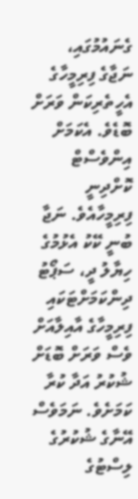ގެނައުމުގައި، ނަޖާގެ ފިރިމީހާގެ އެހީތެރިކަން ވަރަށް ބޮޑެވެ. އެކަމަށް އިންވެސްޓް ކޮށްދިނީ ފިރިމީހާއެވެ. ނަޖާ ބުނީ ކޭކު އެޅުމުގެ ހިޔާލު ދީ، ސަޕޯޓު ދިންކަމަށްޓަކައި ފިރިމީހާގެ އާއިލާއަށް ވެސް ވަރަށް ބޮޑަށް ޝުކުރު އަދާ ކުރާ ކަމަށެވެ. ނަމަވެސް އޭނާގެ ޝުކުރުގެ ލިސްޓުގެ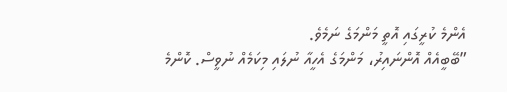އެންމެ ކުރީގައި އޮތީ މަންމަގެ ނަމެވެ.
”ބޭބީއެއް އޮންނައިރު، މަންމަގެ އެހީއާ ނުލައި މިކަމެއް ނުވީސް. ކޮންމެ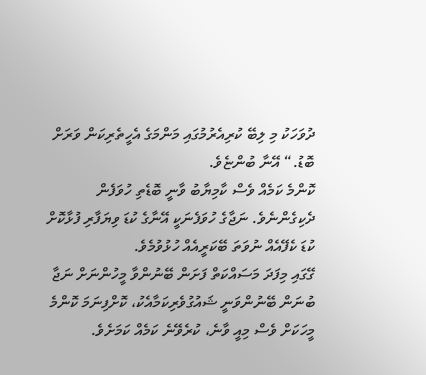ދުވަހަކު މި ލިބޭ ކުރިއެރުމުގައި މަންމަގެ އެހީތެރިކަން ވަރަށް ބޮޑު.“ އޭނާ ބުންޏެވެ.
ކޮންމެ ކަމެއް ވެސް ކާމިޔާބު ވާނީ ބޮޑެތި ހުވަފެން ދެކިގެންނެވެ. ނަޖާގެ ހުވަފެނަކީ އޭނާގެ ކުޑަ ވިޔަފާރި ފުޅާކޮށް ކުޑަ ކެފޭއެއް ނުވަތަ ބޭކަރީއެއް ހުޅުވުމެވެ.
ގޭގައި މިފަދަ މަސައްކަތް ފަށަން ބޭނުންވާ މީހުންނަށް ނަޖާ ބުނަން ބޭނުންވަނީ ޝައުގުވެރިކަމާއެކު، ކޮށްފިނަމަ ކޮންމެ މީހަކަށް ވެސް މިއީ ވާނެ، ކުރެވޭނެ ކަމެއް ކަމަށެވެ.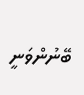ބޭނުންވަނީ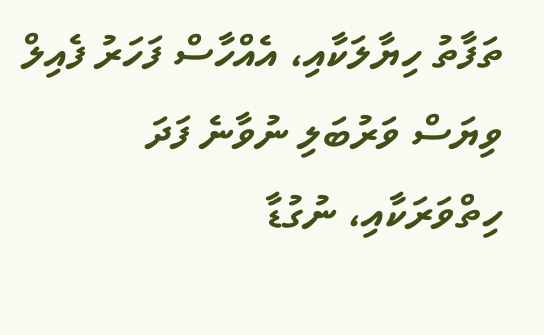ތަފާތު ހިޔާލަކާއި، އެއްހާސް ފަހަރު ފެއިލް ވިޔަސް ވަރުބަލި ނުވާނެ ފަދަ ހިތްވަރަކާއި، ނުގުޑާ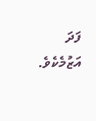ފަދަ އަޒުމެކެވެ.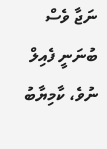ނަޖާ ވެސް ބުނަނީ ފެއިލް ނުވެ، ކާމިޔާބު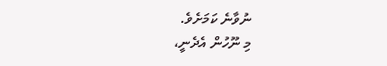ނުވާނެ ކަމަށެވެ.
މި ނޫހުން އެދެނީ،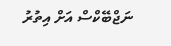ނަޖްބޭކްސް އަށް އިތުރު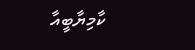ކާމިޔާބީއާ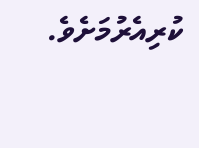ކުރިއެރުމަށެވެ.